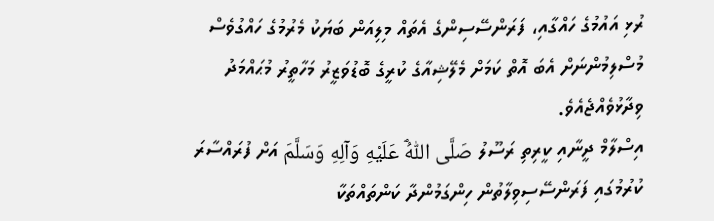ރުޅި އައުމުގެ ހައްގާއި، ފަރަންސޭސިންގެ އެތައް މިލިއަން ބަޔަކު މެރުމުގެ ހައްގުވެސް މުސްލިމުންނަށް އެބަ އޮތް ކަމަށް މެލޭޝިއާގެ ކުރީގެ ބޮޑުވަޒީރު މަހާތީރު މުޙައްމަދު ވިދާޅުވެއްޖެއެވެ.
އިސްލާމް ދީނާއި ކީރިތި ރަސޫލު صَلَّى ٱللّٰهُ عَلَيْهِ وَآلِهِ وَسَلَّمَ އަށް ފުރައްސާރަ ކުރުމުގައި ފަރަންސޭސިވިލާތުން ހިންގަމުންދާ ކަންތައްތަކާ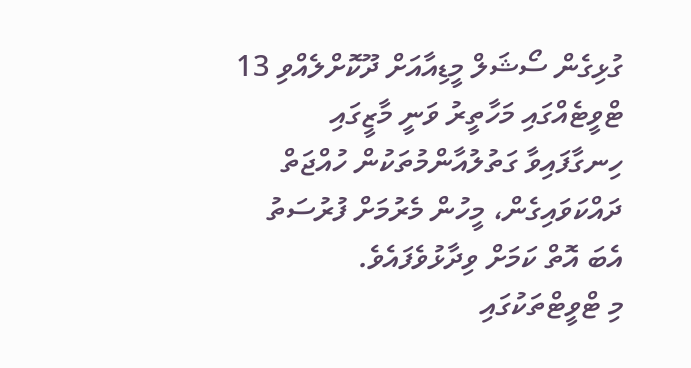ގުޅިގެން ސޯޝަލް މީޑިއާއަށް ދޫކޮށްލެއްވި 13 ޓްވީޓެއްގައި މަހާތީރު ވަނީ މާޒީގައި ހިނގާފައިވާ ގަތުލުއާންމުތަކުން ހުއްޖަތް ދައްކަވައިގެން، މީހުން މެރުމަށް ފުރުސަތު އެބަ އޮތް ކަމަށް ވިދާޅުވެފައެވެ.
މި ޓްވީޓްތަކުގައި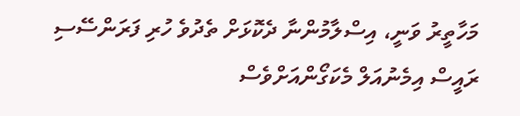މަހާތީރު ވަނީ، އިސްލާމުންނާ ދެކޮޅަށް ތެދުވެ ހުރި ފަރަންސޭސި ރައީސް އިމެނުއަލް މެކަގޯންއަށްވެސް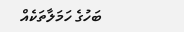ބަހުގެ ހަމަލާތަކެއް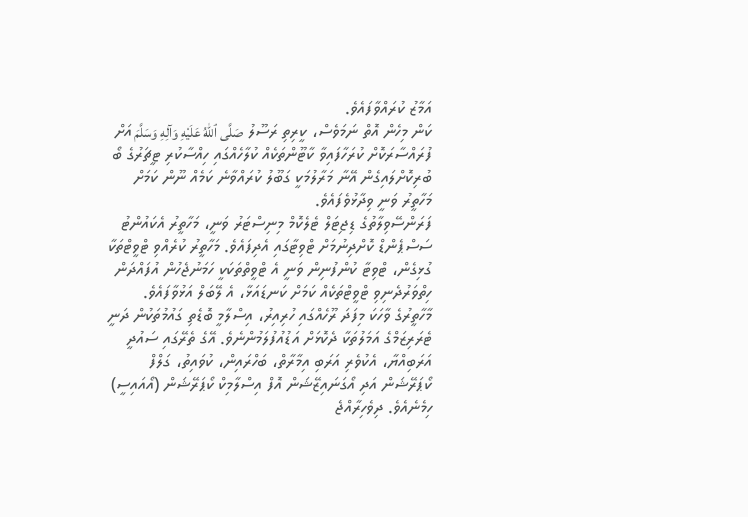އަމާޒު ކުރައްވާފައެވެ.
ކަން މިހެން އޮތް ނަމަވެސް، ކީރިތި ރަސޫލު صَلَّى ٱللّٰهُ عَلَيْهِ وَآلِهِ وَسَلَّمَ އަށް ފުރައްސާރަކޮށް ކުރަހާފައިވާ ކާޓޫންތަކެއް ކުލާހެއްގައި ހިއްސާކުރި ޓީޗަރުގެ ބޯ ބުރިކޮށްލައިގެން އޭނާ މަރާލުމަކީ ގަބޫލު ކުރައްވާނެ ކަމެއް ނޫން ކަމަށް މަހާތީރު ވަނީ ވިދާޅުވެފައެވެ.
ފަރަންސޭވިލާތުގެ ޑިޖިޓަލް ޓެލެކޮމް މިނިސްޓަރު ވަނީ، މަހާތީރު އެކައުންޓު ސަސްޕެންޑް ކޮށްދިނުމަށް ޓްވިޓާގައި އެދިފައެވެ. މަހާތީރު ކުރެއްވި ޓްވީޓްތަކާ ގުޅިގެން، ޓްވިޓާ ކުންފުނިން ވަނީ އެ ޓްވީތްތަކަކީ ހަމަނުޖެހުން އުފައްދަން ހިތްވަރުދެނިވި ޓްވީޓްތަކެއް ކަމަށް ކަނޑައަޅާ، އެ ލޭބަލް އަޅުވާފައެވެ.
މާހާތީރުގެ ވާހަކަ މިފަދަ ރޫހެއްގައި ހުރިއިރު، އިސްލާމީ ބޮޑެތި ގައުމުތަކުން ދަނީ ޓެރަރިޒަމްގެ އަމަލުތަކާ ދެކޮޅަށް އަޑުއުފުލަމުންނެވެ. އޭގެ ތެރޭގައި ސައުދީ އަރަބިއްޔާ، އެކުވެރި އަރަބި އިމާރާތް، ބަހްރައިން، ކުވައިތު، ގަލްފް ކޯޕަރޭޝަން އަދި އޯގަނައިޒޭޝަން އޮފް އިސްލާމިކް ކޯޕަރޭޝަން (އޯއައިސީ) ހިމެނެއެވެ. ދިވެހިރާއްޖެ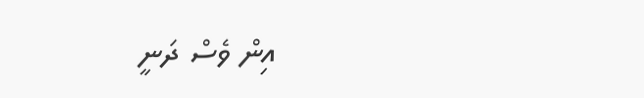އިން ވެސް ދަނީ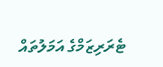ޓެރަރިޒަމްގެ އަމަލުތައް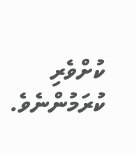ކުށްވެރި ކުރަމުންނެވެ.